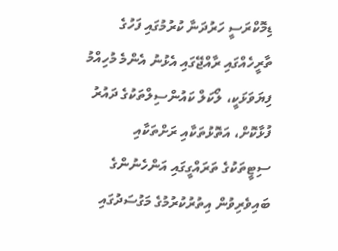ޑިމޮކްރަސީ ހަރުދަނާ ކުރުމުގައި ފަހުގެ ތާރީހެއްގައި ރާއްޖޭގައި އެޅުނު އެންމެ މުހިއްމު ފިޔަވަޅަކީ، ލޯކަލް ކައުންސިލްތަކުގެ ދައުރު ފުޅާކޮށް، އަތޮޅުތަކާއި ރަށްތަކާއި ސިޓީތަކުގެ ތަރައްގީގައި އަންހެނުންގެ ބައިވެރިވުން އިތުރުކުރުމުގެ މަގުސަދުގައި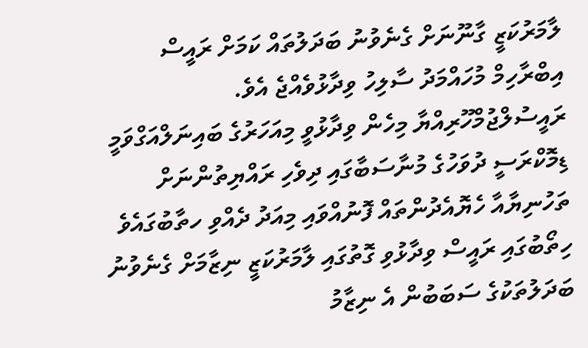ލާމަރުކަޒީ ގާނޫނަށް ގެނެވުނު ބަދަލުތައް ކަމަށް ރައީސް އިބްރާހިމް މުހައްމަދު ސާލިހު ވިދާޅުވެއްޖެ އެވެ.
ރައީސުލްޖުމްހޫރިއްޔާ މިހެން ވިދާޅުވީ މިއަހަރުގެ ބައިނަލްއަގްވަމީ ޑިމޮކްރަސީ ދުވަހުގެ މުނާސަބާގައި ދިވެހި ރައްޔިތުންނަށް ތަހުނިޔާއާ ހެޔޮއެދުންތައް ފޮނުއްވައި މިއަދު ދެއްވި ހތާބުގައެވެ
ހިތޯބުގައި ރައީސް ވިދާޅުވި ގޮތުގައި ލާމަރުކަޒީ ނިޒާމަށް ގެނެވުނު ބަދަލުތަކުގެ ސަބަބުން އެ ނިޒާމު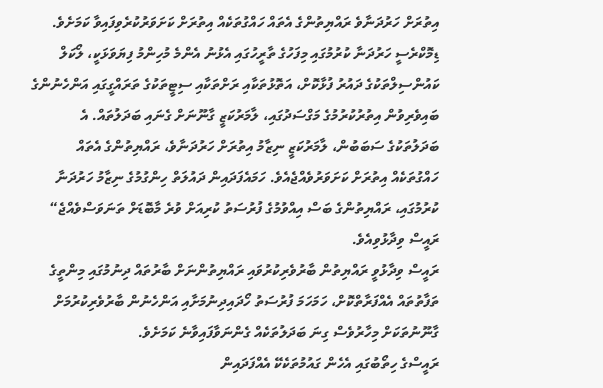އިތުރަށް ހަރުދަނާވެ ރައްޔިތުންގެ އެތައް ހައްގުތަކެއް އިތުރަށް ކަށަވަރުކުރެވިފައިވާ ކަމަށެވެ.
ޑިމޮކްރެސީ ހަރުދަނާ ކުރުމުގައި މިފަހުގެ ތާރީހުގައި އެޅުނު އެންމެ މުހިންމު ފިޔަވަޅަކީ، ލޯކަލް ކައުންސިލްތަކުގެ ދައުރު ފުޅާކޮށް، އަތޮޅުތަކާއި ރަށްތަކާއި ސިޓީތަކުގެ ތަރައްގީގައި އަންހެނުންގެ ބައިވެރިވުން އިތުރުކުރުމުގެ މަގްސަދުގައި، ލާމަރުކަޒީ ގާނޫނަށް ގެނައި ބަދަލުތައް. އެ ބަދަލުތަކުގެ ސަބަބުން، ލާމަރުކަޒީ ނިޒާމު އިތުރަށް ހަރުދަނާވެ، ރައްޔިތުންގެ އެތައް ހައްގުތަކެއް އިތުރަށް ކަށަވަރުވެއްޖެއެވެ. ހަމައެފަދައިން ދައުލަތް ހިންގުމުގެ ނިޒާމު ހަރުދަނާ ކުރުމުގައި، ރައްޔިތުންގެ ބަސް އިއްވުމުގެ ފުރުސަތު ކުރިއަށް ވުރެ މާބޮޑަށް ތަނަވަސްވެއްޖެ“ ރައީސް ވިދާޅުވިއެވެ.
ރައީސް ވިދާޅުވީ ރައްޔިތުން ބާރުވެރިކުރުވައި ރައްޔިތުންނަށް ބާރުތައް ދިނުމުގައި މިންތީގެ ތަފާތުތައް އެއްފަރާތްކޮށް، ހަމަހަމަ ފުރުސަތު ހޯދައިދިނުމަށާއި އަންހެނުން ބާރުވެރިކުރުމަށް ގާނޫނުތަކަށް މިހާރުވެސް ގިނަ ބަދަލުތަކެއް ގެންނަވާފައިވާނެ ކަމަށެވެ.
ރައީސްގެ ހިތޯބުގައި އެހެން ގައުމުތަކެކޭ އެއްފަދައިން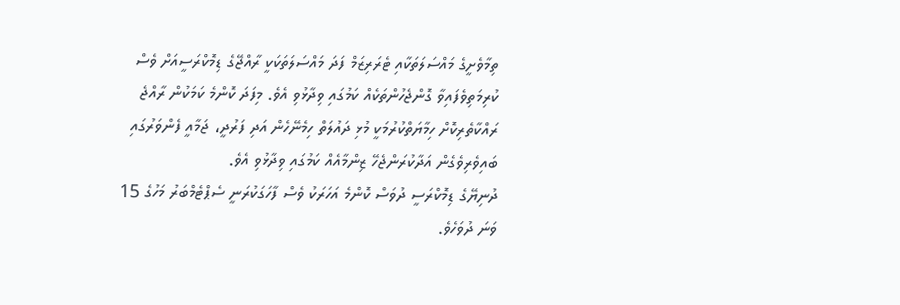ތިމާވެށީގެ މައްސަލަތަކާއި ޓެރަރިޒަމް ފަދަ މައްސަލަތަކަކީ ރާއްޖޭގެ ޑިމޮކްރަސީއަށް ވެސް ކުރިމަތިވެފައިވާ ގޮންޖެހުންތަކެއް ކަމުގައި ވިދާޅުވި އެވެ. މިފަދަ ކޮންމެ ކަމަކުން ރާއްޖެ ރައްކާތެރިކޮށް ހިމާޔަތްކުރުމަކީ މުޅި ދައުލަތް ހިމެނޭހެން އަދި ފަރުދީ، ޖަމާއީ ފެންވަރުގައި ބައިވެރިވެގެން އަދާކުރަންޖެހޭ ޒިންމާއެއް ކަމުގައި ވިދާޅުވި އެވެ.
ދުނިޔޭގެ ޑިމޮކްރަސީ ދުވަސް ކޮންމެ އަހަރަކު ވެސް ފާހަގަކުރަނީ ސެޕްޓެމްބަރު މަހުގެ 15 ވަނަ ދުވަހެވެ.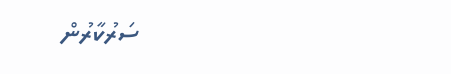ސަރުކާރުން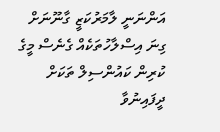އަންނަނީ ލާމަރުކަޒީ ގާނޫނަށް ގިނަ އިސްލާހުތަކެއް ގެނެސް މީގެ ކުރިން ކައުންސިލް ތަކަށް ދީފައިނުވާ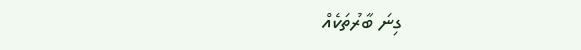ގިނަ ބާރުތަކެއް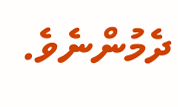ދެމުންނެވެ.